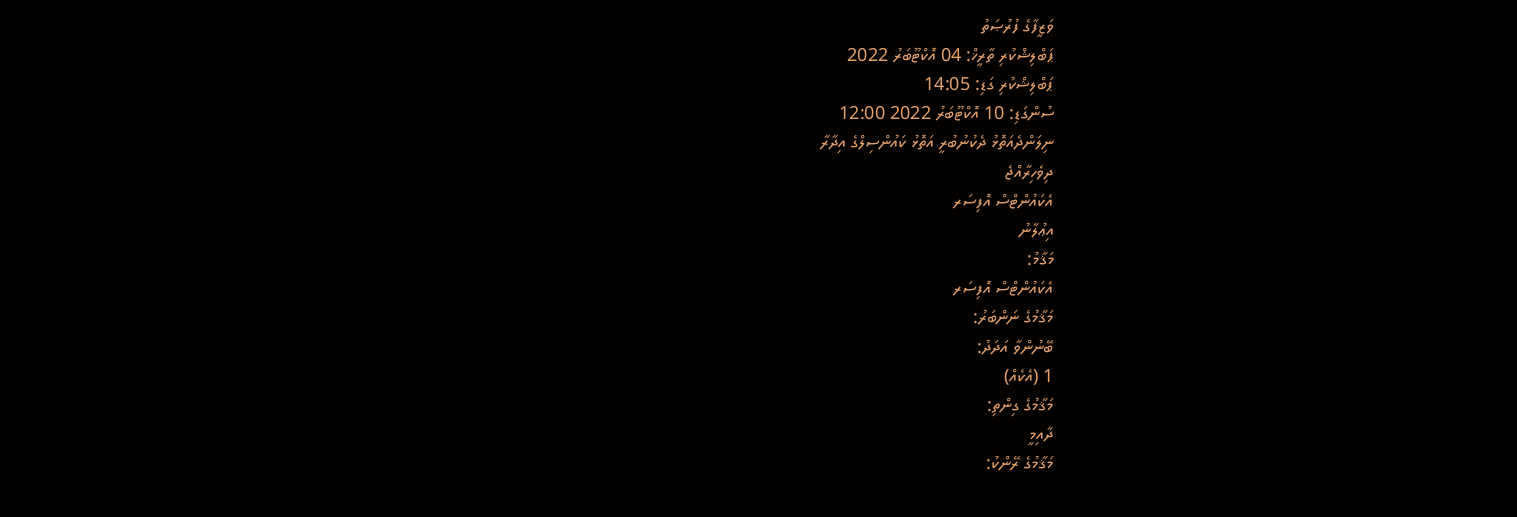ވަޒީފާގެ ފުރުޞަތު
ޕަބްލިޝްކުރި ތާރީޚް: 04 އޮކްޓޫބަރު 2022
ޕަބްލިޝްކުރި ގަޑި: 14:05
ސުންގަޑި: 10 އޮކްޓޫބަރު 2022 12:00
ނިލަންދެއަތޮޅު ދެކުނުބުރީ އަތޮޅު ކައުންސިލްގެ އިދާރާ
ދިވެހިރާއްޖެ
އެކައުންޓްސް އޮފިސަރ
އިޢުލާނު
މަޤާމު:
އެކައުންޓްސް އޮފިސަރ
މަޤާމުގެ ނަންބަރު:
ބޭނުންވާ އަދަދު:
1 (އެކެއް)
މަޤާމުގެ ގިންތި:
ދާއިމީ
މަޤާމުގެ ރޭންކު: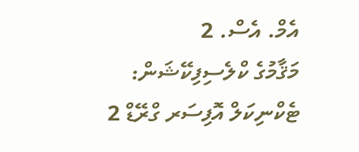އެމް. އެސް. 2
މަޤާމުގެ ކްލެސިފިކޭޝަން:
ޓެކްނިކަލް އޮފިސަރ ގްރޭޑް 2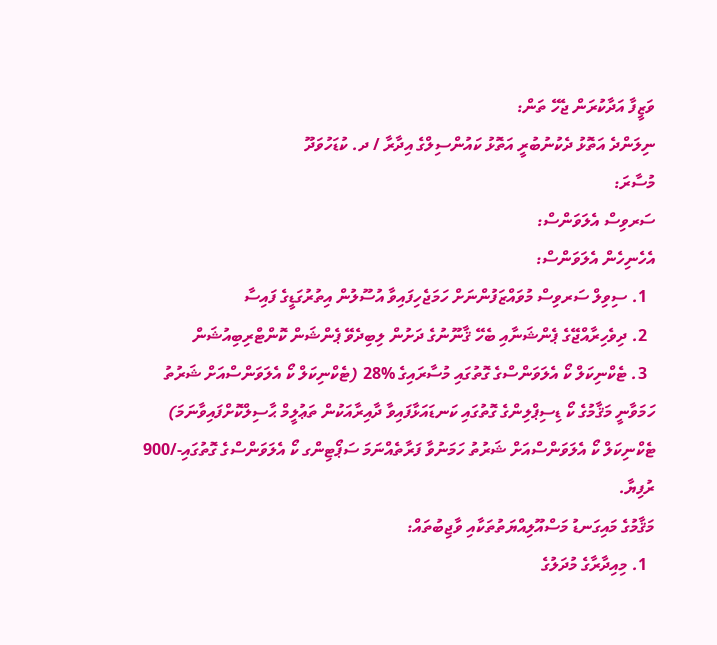ވަޒީފާ އަދާކުރަން ޖެހޭ ތަން:
ނިލަންދެ އަތޮޅު ދެކުނުބުރީ އަތޮޅު ކައުންސިލްގެ އިދާރާ / ދ. ކުޑަހުވަދޫ
މުސާރަ:
ސަރވިސް އެލަވަންސް:
އެހެނިހެން އެލަވަންސް:
  1. ސިވިލް ސަރވިސް މުވައްޒަފުންނަށް ހަމަޖެހިފައިވާ އުސޫލުން އިތުރުގަޑީގެ ފައިސާ
  2. ދިވެހިރާއްޖޭގެ ޕެންޝަނާއި ބެހޭ ޤާނޫނުގެ ދަށުން ލިބިދެވޭ ޕެންޝަން ކޮންޓްރިބިއުޝަން
  3. ޓެކްނިކަލް ކޯ އެލަވަންސްގެ ގޮތުގައި މުސާރައިގެ %28 (ޓެކްނިކަލް ކޯ އެލަވަންސްއަށް ޝަރުތު ހަމަވާނީ މަޤާމުގެ ކޯ ޑިސިޕްލިންގެ ގޮތުގައި ކަނޑައަޅާފައިވާ ދާއިރާއަކުން ތަޢުލީމް ޙާސިލްކޮށްފައިވާނަމަ)
ޓެކްނިކަލް ކޯ އެލަވަންސްއަށް ޝަރުތު ހަމަނުވާ ފަރާތެއްނަމަ ސަޕޯޓިންގ ކޯ އެލަވަންސްގެ ގޮތުގައި-/900 ރުފިޔާ.
މަޤާމުގެ މައިގަނޑު މަސްއޫލިއްޔަތުތަކާއި ވާޖިބުތައް:
  1. މިއިދާރާގެ މުދަލުގެ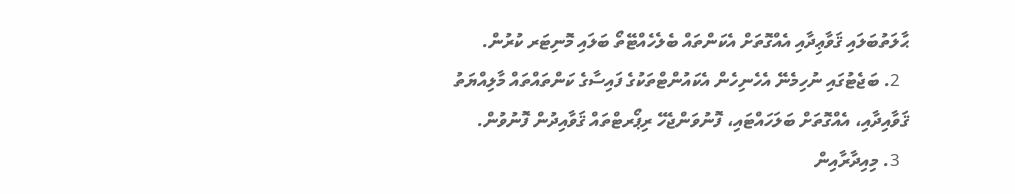ޙާލަތުބަލައި ޤަވާޢިދާއި އެއްގޮތަށް އެކަންތައް ބެލެހެއްޓޭތޯ ބަލައި މޮނިޓަރ ކުރުން.
  2. ބަޖެޓުގައި ނުހިމެނޭ އެހެނިހެން އެކައުންޓްތަކުގެ ފައިސާގެ ކަންތައްތައް މާލިއްޔަތު ޤަވާއިދާއި، އެއްގޮތަށް ބަލަހައްޓައި، ފޮނުވަންޖެހޭ ރިޕޯރޓްތައް ޤަވާއިދުން ފޮނުވުން.
  3. މިއިދާރާއިން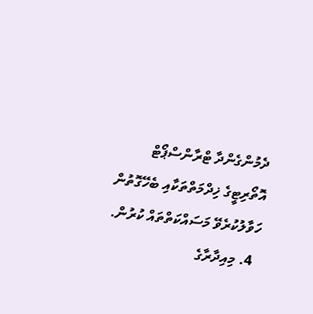ދެމުންގެންދާ ޓްރާންސްޕޯޓް އޮތޯރިޓީގެ ޚިދްމަތްތަކާއި ބެހޭގޮތުން ހަވާލުކުރެވޭ މަސައްކަތްތައް ކުރުން.
  4. މިއިދާރާގެ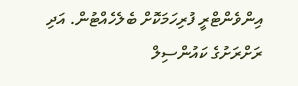އިންވެންޓްރީ ފުރިހަމަކޮށް ބެލެހެއްޓުން. އަދި ރަށްރަށުގެ ކައުންސިލް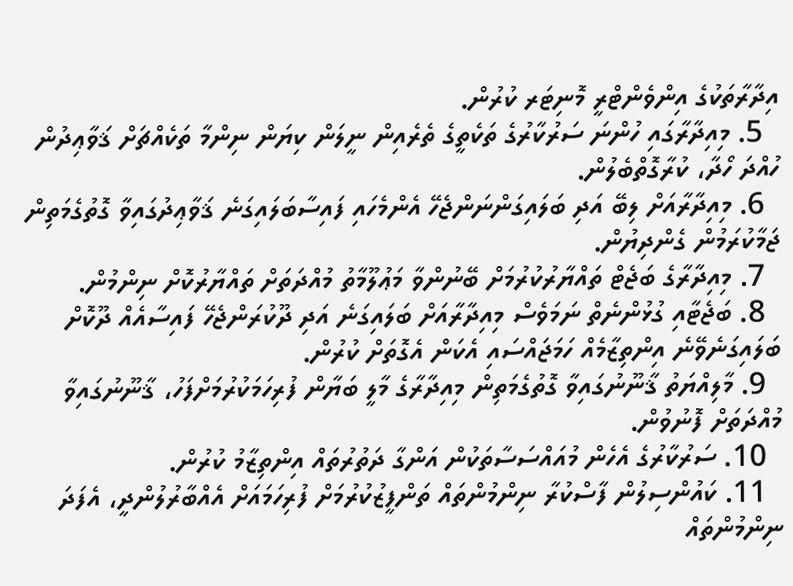އިދާރާތަކުގެ އިންވެންޓްރީ މޮނިޓަރ ކުރުން.
  5. މިއިދާރާގައި ހުންނަ ސަރުކާރުގެ ތަކެތީގެ ތެރެއިން ނީލަން ކިޔަން ނިންމާ ތަކެއްޗަށް ޤަވާޢިދުން ހުއްދަ ހޯދާ، ކުރާގޮތްބެލުން.
  6. މިއިދާރާއަށް ލިބޭ އަދި ބަލައިގަންނަންޖެހޭ އެންމެހައި ފައިސާބަލައިގަނެ ޤަވާޢިދުގައިވާ ގޮތުގެމަތިން ޖަމާކުރަމުން ގެންދިޔުން.
  7. މިއިދާރާގެ ބަޖެޓް ތައްޔާރުކުރުމަށް ބޭނުންވާ މަޢުލޫމާތު މުއްދަތަށް ތައްޔާރުކޮށް ނިންމުން.
  8. ބަޖެޓާއި ގުޅުންނެތް ނަމަވެސް މިއިދާރާއަށް ބަލައިގަނެ އަދި ދޫކުރަންޖެހޭ ފައިސާއެއް ދޫކޮށް ބަލައިގަނެވޭނެ އިންތިޒާމެއް ހަމަޖައްސައި އެކަން އެގޮތަށް ކުރުން.
  9. މާލިއްޔަތު ޤާނޫނުގައިވާ ގޮތުގެމަތިން މިއިދާރާގެ މާލީ ބަޔާން ފުރިހަމަކުރުމަށްފަހު، ޤާނޫނުގައިވާ މުއްދަތަށް ފޮނުވުން.
  10. ސަރުކާރުގެ އެހެން މުއައްސަސާތަކުން އަންގާ ދަތުރުތައް އިންތިޒާމު ކުރުން.
  11. ކައުންސިލުން ފާސްކުރާ ނިންމުންތައް ތަންފީޒުކުރުމަށް ފުރިހަމައަށް އެއްބާރުލުންދީ، އެފަދަ ނިންމުންތައް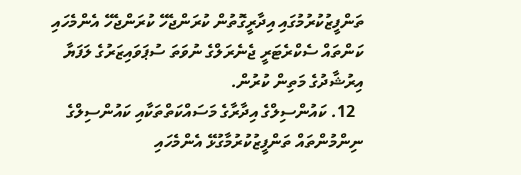ތަންފީޒުކުރުމުގައި އިދާރީގޮތުން ކުރަންޖެހޭ ކުރަންޖެހޭ އެންމެހައި ކަންތައް ސެކްރެޓަރީ ޖެނެރަލްގެ ނުވަތަ ސުޕަވައިޒަރުގެ ލަފަޔާ އިރުޝާދުގެ މަތިން ކުރުން.
  12. ކައުންސިލްގެ އިދާރާގެ މަސައްކަތްތަކާއި ކައުންސިލްގެ ނިންމުންތައް ތަންފީޒުކުރުމާގުޅޭ އެންމެހައި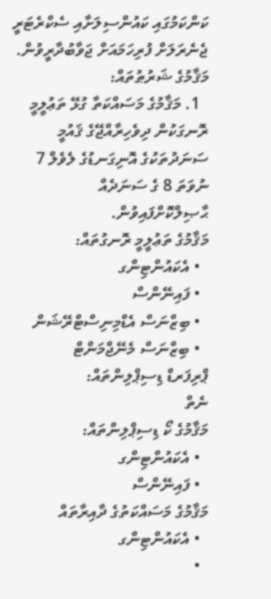ކަންކަމުގައި ކައުންސިލަށާއި ސެކްރެޓަރީ ޖެނެރަލަށް ފުރިހަމައަށް ޖަވާބުދާރީވުން.
މަޤާމުގެ ޝަރުޠުތައް:
  1. މަޤާމުގެ މަސައްކަތާ ގުޅޭ ތަޢުލީމީ ރޮނގަކުން ދިވެހިރާއްޖޭގެ ޤައުމީ ސަނަދުތަކުގެ އޮނިގަނޑުގެ ލެވެލް 7 ނުވަތަ 8 ގެ ސަނަދެއް ޙާޞިލްކޮށްފައިވުން.
މަޤާމުގެ ތަޢުލީމީ ރޮނގުތައް:
  • އެކައުންޓިންގ
  • ފައިނޭންސް
  • ބިޒްނަސް އެޑްމިނިސްޓްރޭޝަން
  • ބިޒްނަސް މެނޭޖްމަންޓް
ޕްރިފަރޑް ޑިސިޕްލިންތައް:
ނެތް
މަޤާމުގެ ކޯ ޑިސިޕްލިންތައް:
  • އެކައުންޓިންގ
  • ފައިނޭންސް
މަޤާމުގެ މަސައްކަތުގެ ދާއިރާތައް
  • އެކައުންޓިންގ
  •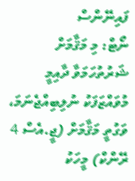ފައިނޭންސް
ނޯޓް: މި މަޤާމަށް ޝަރުތުހަމަވާ ދާއިމީ މުވައްޒަފަކު ނުލިބިއްޖެނަމަ، ވަގުތީ މަޤާމަށް (ޖީ.އެސް 4 ރޭންކް) މީހަކު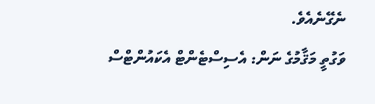ނެގޭނެއެވެ.
ވަގުތީ މަޤާމުގެ ނަން: އެސިސްޓެންޓް އެކައުންޓްސް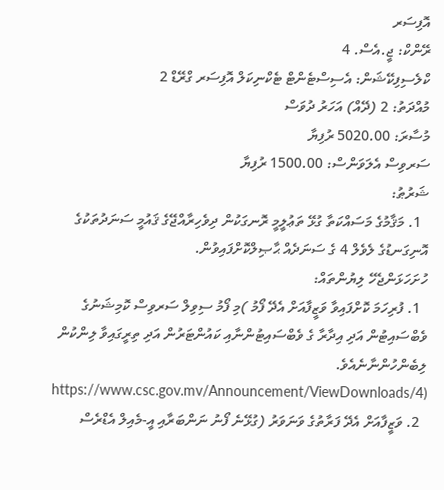އޮފިސަރ
ރޭންކް: ޖީ.އެސް. 4
ކްލެސިފިކޭޝަން: އެސިސްޓެންޓް ޓެކްނިކަލް އޮފިސަރ ގްރޭޑް 2
މުއްދަތު: 2 (ދޭއް) އަހަރު ދުވަސް
މުސާރަ: 5020.00 ރުފިޔާ
ސަރވިސް އެލަވަންސް: 1500.00 ރުފިޔާ
ޝަރުޠު:
  1. މަޤާމުގެ މަސައްކަތާ ގުޅޭ ތަޢުލީމީ ރޮނގަކުން ދިވެހިރާއްޖޭގެ ޤައުމީ ސަނަދުތަކުގެ އޮނިގަނޑުގެ ލެވެލް 4 ގެ ސަނަދެއް ޙާޞިލްކޮށްފައިވުން.
ހުށަހަޅަންޖެހޭ ލިޔުންތައް:
  1. ފުރިހަމަ ކޮށްފައިވާ ވަޒީފާއަށް އެދޭ ފޯމު )މި ފޯމު ސިވިލް ސަރވިސް ކޮމިޝަނުގެ ވެބްސައިޓުން އަދި އިދާރާ ގެ ވެބްސައިޓުންނާއި ކައުންޓަރުން އަދި ތިރީގައިވާ ލިންކުން ލިބެންހުންނާނެއެވެ. (https://www.csc.gov.mv/Announcement/ViewDownloads/4
  2. ވަޒީފާއަށް އެދޭ ފަރާތުގެ ވަނަވަރު (ގުޅޭނެ ފޯނު ނަންބަރާއި އީ-މެއިލް އެޑްރެސް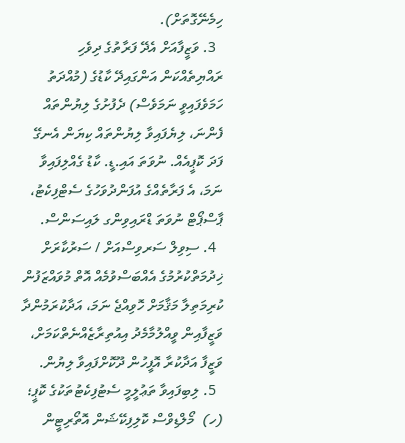ހިމެނޭގޮތަށް).
  3. ވަޒީފާއަށް އެދޭ ފަރާތުގެ ދިވެހި ރައްޔިތެއްކަން އަންގައިދޭ ކާޑުގެ (މުއްދަތު ހަމަވެފައިވީ ނަމަވެސް) ދެފުށުގެ ލިޔުންތައް ފެންނަ، ލިޔެފައިވާ ލިޔުންތައް ކިޔަން އެނގޭ ފަދަ ކޮޕީއެއް. ނުވަތަ އައި.ޑީ. ކާޑު ގެއްލިފައިވާ ނަމަ، އެ ފަރާތެއްގެ އުފަންދުވަހުގެ ސެޓްފިކެޓު، ޕާސްޕޯޓް ނުވަތަ ޑްރައިވިންގ ލައިސަންސް.
  4. ސިވިލް ސަރވިސްއަށް / ސަރުކާރަށް ޚިދުމަތްކުރުމުގެ އެއްބަސްވުމެއް އޮތް މުވައްޒަފުން ކުރިމަތިލާ މަޤާމަށް ހޮވިއްޖެ ނަމަ، އަދާކުރަމުންދާ ވަޒީފާއިން ވީއްލުމާމެދު އިއުތިރާޒެއްނެތްކަމަށް، ވަޒީފާ އަދާކުރާ އޮފީހުން ދޫކޮށްފައިވާ ލިޔުން.
  5. ލިބިފައިވާ ތަޢުލީމީ ސެޓުފިކެޓުތަކުގެ ކޮޕީ؛
(ހ)  މޯލްޑިވްސް ކޮލިފިކޭޝަން އޮތޯރިޓީން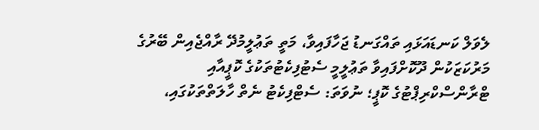ލެވަލް ކަނޑައަޅައި ތައްގަނޑު ޖަހާފައިވާ، މަތީ ތަޢުލީމުދޭ ރާއްޖެއިން ބޭރުގެ މަރުކަޒަކުން ދޫކޮށްފައިވާ ތަޢުލީމީ ސެޓުފިކެޓުތަކުގެ ކޮޕީއާއި ޓްރާންސްކްރިޕްޓުގެ ކޮޕީ؛ ނުވަތަ: ސެޓްފިކެޓު ނެތް ހާލަތްތަކުގައި،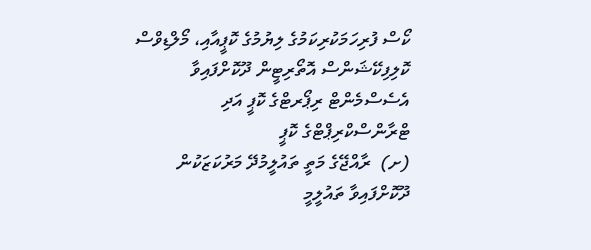ކޯސް ފުރިހަމަކުރިކަމުގެ ލިޔުމުގެ ކޮޕީއާއި، މޯލްޑިވްސް ކޮލިފިކޭޝަންސް އޮތޯރިޓީން ދޫކޮށްފައިވާ އެސެސްމެންޓް ރިޕޯރޓްގެ ކޮޕީ އަދި ޓްރާންސްކްރިޕްޓްގެ ކޮޕީ
(ށ)  ރާއްޖޭގެ މަތީ ތައުލީމުދޭ މަރުކަޒަކުން ދޫކޮށްފައިވާ ތައުލީމީ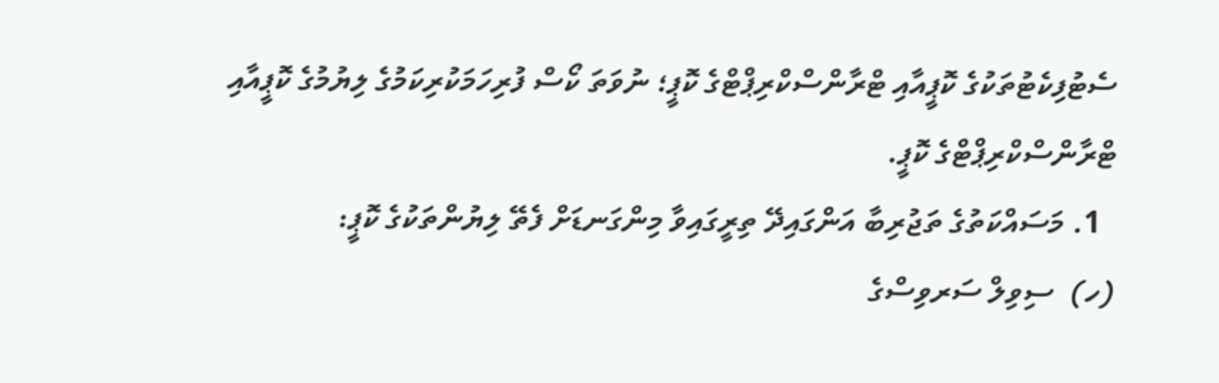ސެޓުފިކެޓުތަކުގެ ކޮޕީއާއި ޓްރާންސްކްރިޕްޓްގެ ކޮޕީ؛ ނުވަތަ ކޯސް ފުރިހަމަކުރިކަމުގެ ލިޔުމުގެ ކޮޕީއާއި ޓްރާންސްކްރިޕްޓްގެ ކޮޕީ.
  1. މަސައްކަތުގެ ތަޖުރިބާ އަންގައިދޭ ތިރީގައިވާ މިންގަނޑަށް ފެތޭ ލިޔުންތަކުގެ ކޮޕީ:
(ހ)  ސިވިލް ސަރވިސްގެ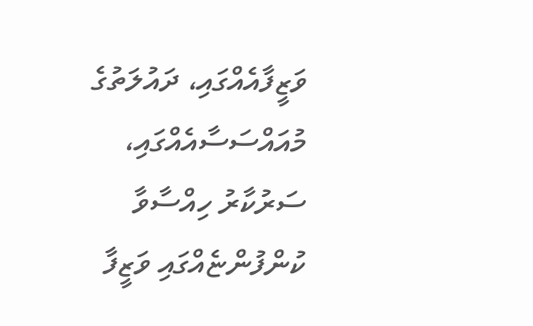ވަޒީފާއެއްގައި، ދައުލަތުގެ މުއައްސަސާއެއްގައި، ސަރުކާރު ހިއްސާވާ ކުންފުންޏެއްގައި ވަޒީފާ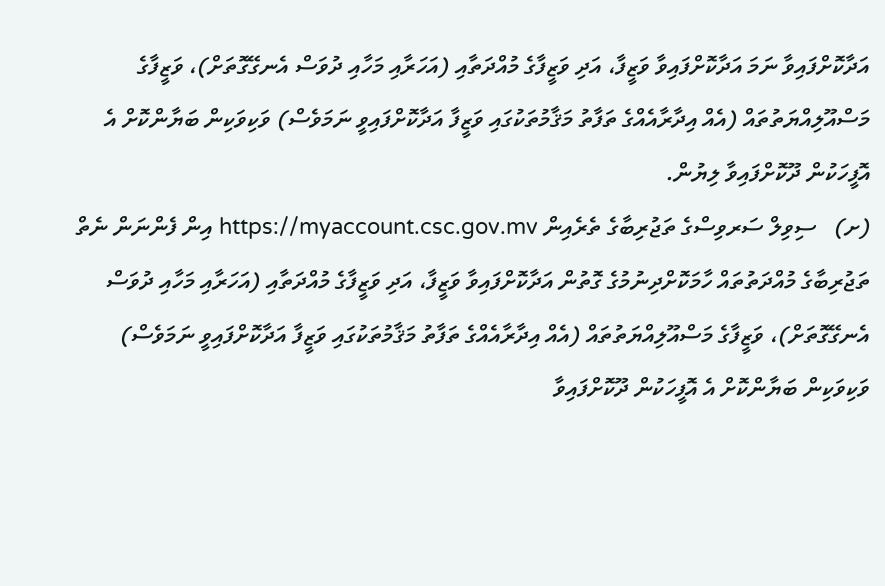އަދާކޮށްފައިވާ ނަމަ އަދާކޮށްފައިވާ ވަޒީފާ، އަދި ވަޒީފާގެ މުއްދަތާއި (އަހަރާއި މަހާއި ދުވަސް އެނގޭގޮތަށް)، ވަޒީފާގެ މަސްއޫލިއްޔަތުތައް (އެއް އިދާރާއެއްގެ ތަފާތު މަޤާމުތަކުގައި ވަޒީފާ އަދާކޮށްފައިވީ ނަމަވެސް) ވަކިވަކިން ބަޔާންކޮށް އެ އޮފީހަކުން ދޫކޮށްފައިވާ ލިޔުން.
(ށ)   ސިވިލް ސަރވިސްގެ ތަޖުރިބާގެ ތެރެއިން https://myaccount.csc.gov.mv އިން ފެންނަން ނެތް ތަޖުރިބާގެ މުއްދަތުތައް ހާމަކޮށްދިނުމުގެ ގޮތުން އަދާކޮށްފައިވާ ވަޒީފާ، އަދި ވަޒީފާގެ މުއްދަތާއި (އަހަރާއި މަހާއި ދުވަސް އެނގޭގޮތަށް)، ވަޒީފާގެ މަސްއޫލިއްޔަތުތައް (އެއް އިދާރާއެއްގެ ތަފާތު މަޤާމުތަކުގައި ވަޒީފާ އަދާކޮށްފައިވީ ނަމަވެސް) ވަކިވަކިން ބަޔާންކޮށް އެ އޮފީހަކުން ދޫކޮށްފައިވާ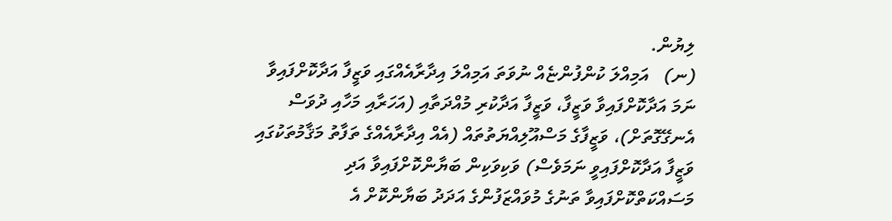ލިޔުން.
(ނ)   އަމިއްލަ ކުންފުންޏެއް ނުވަތަ އަމިއްލަ އިދާރާއެއްގައި ވަޒީފާ އަދާކޮށްފައިވާ ނަމަ އަދާކޮށްފައިވާ ވަޒީފާ، ވަޒީފާ އަދާކުރި މުއްދަތާއި (އަހަރާއި މަހާއި ދުވަސް އެނގޭގޮތަށް)، ވަޒީފާގެ މަސްއޫލިއްޔަތުތައް (އެއް އިދާރާއެއްގެ ތަފާތު މަޤާމުތަކުގައި ވަޒީފާ އަދާކޮށްފައިވީ ނަމަވެސް) ވަކިވަކިން ބަޔާންކޮށްފައިވާ އަދި މަސައްކަތްކޮށްފައިވާ ތަނުގެ މުވައްޒަފުންގެ އަދަދު ބަޔާންކޮށް އެ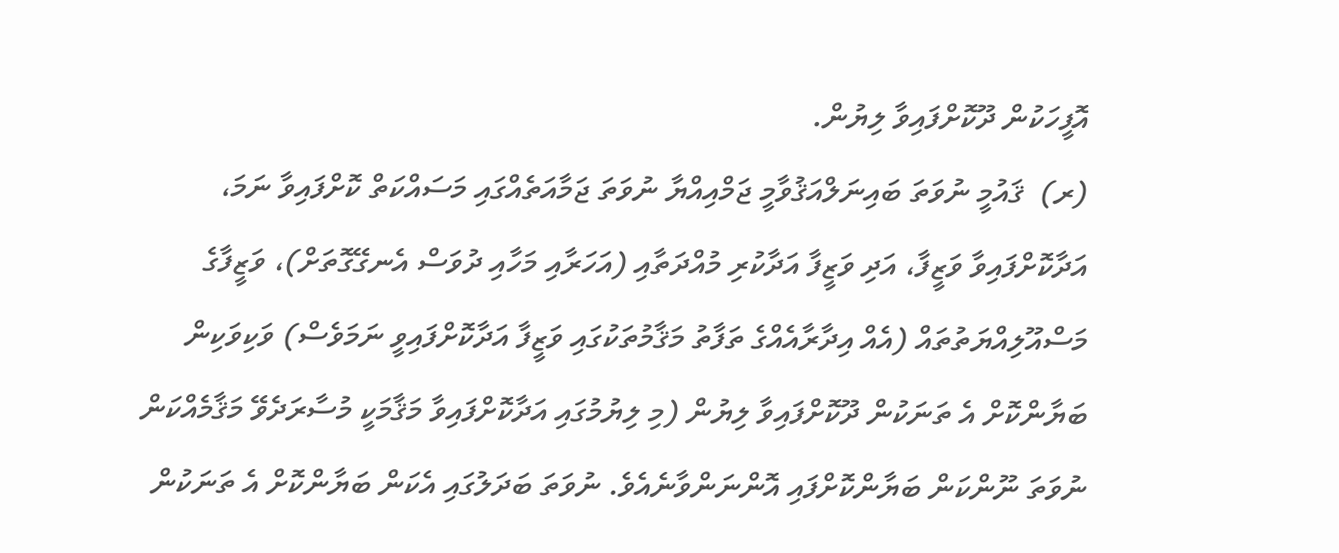އޮފީހަކުން ދޫކޮށްފައިވާ ލިޔުން.
(ރ)  ޤައުމީ ނުވަތަ ބައިނަލްއަޤުވާމީ ޖަމްއިއްޔާ ނުވަތަ ޖަމާއަތެއްގައި މަސައްކަތް ކޮށްފައިވާ ނަމަ، އަދާކޮށްފައިވާ ވަޒީފާ، އަދި ވަޒީފާ އަދާކުރި މުއްދަތާއި (އަހަރާއި މަހާއި ދުވަސް އެނގޭގޮތަށް)، ވަޒީފާގެ މަސްއޫލިއްޔަތުތައް (އެއް އިދާރާއެއްގެ ތަފާތު މަޤާމުތަކުގައި ވަޒީފާ އަދާކޮށްފައިވީ ނަމަވެސް) ވަކިވަކިން ބަޔާންކޮށް އެ ތަނަކުން ދޫކޮށްފައިވާ ލިޔުން (މި ލިޔުމުގައި އަދާކޮށްފައިވާ މަޤާމަކީ މުސާރަދެވޭ މަޤާމެއްކަން ނުވަތަ ނޫންކަން ބަޔާންކޮށްފައި އޮންނަންވާނެއެވެ. ނުވަތަ ބަދަލުގައި އެކަން ބަޔާންކޮށް އެ ތަނަކުން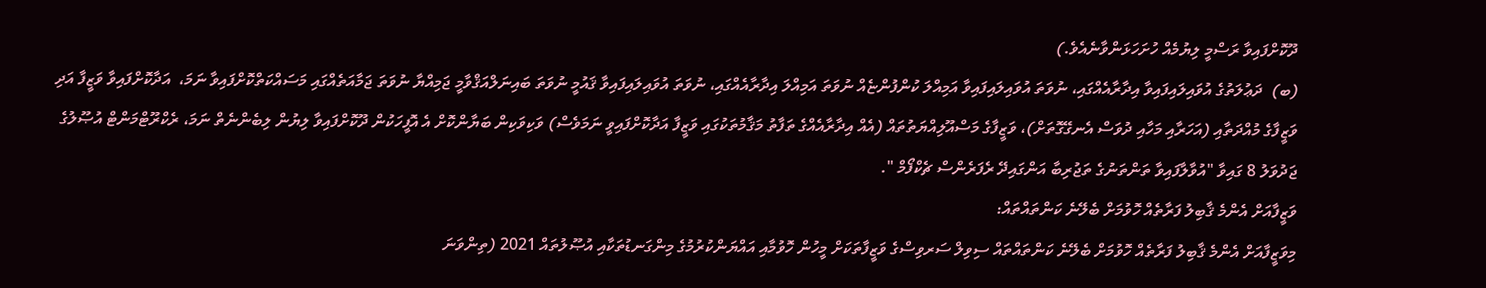ދޫކޮށްފައިވާ ރަސްމީ ލިޔުމެއް ހުށަހަޅަންވާނެއެވެ.)
(ބ)  ދަޢުލަތުގެ އުވައިލައިފައިވާ އިދާރާއެއްގައި، ނުވަތަ އުވައިލައިފައިވާ އަމިއްލަ ކުންފުންޏެއް ނުވަތަ އަމިއްލަ އިދާރާއެއްގައި، ނުވަތަ އުވައިލައިފައިވާ ޤައުމީ ނުވަތަ ބައިނަލްއަޤްވާމީ ޖަމިއްޔާ ނުވަތަ ޖަމާއަތެއްގައި މަސައްކަތްކޮށްފައިވާ ނަމަ،  އަދާކޮށްފައިވާ ވަޒީފާ އަދި ވަޒީފާގެ މުއްދަތާއި (އަހަރާއި މަހާއި ދުވަސް އެނގޭގޮތަށް)، ވަޒީފާގެ މަސްއޫލިއްޔަތުތައް (އެއް އިދާރާއެއްގެ ތަފާތު މަޤާމުތަކުގައި ވަޒީފާ އަދާކޮށްފައިވީ ނަމަވެސް) ވަކިވަކިން ބަޔާންކޮށް އެ އޮފީހަކުން ދޫކޮށްފައިވާ ލިޔުން ލިބެންނެތް ނަމަ، ރެކްރޫޓްމަންޓް އުޞޫލުގެ ޖަދުވަލު 8 ގައިވާ "އުވާލާފައިވާ ތަންތަނުގެ ތަޖުރިބާ އަންގައިދޭ ރެފަރެންސް ޗެކްފޯމް ".
ވަޒީފާއަށް އެންމެ ޤާބިލު ފަރާތެއް ހޮވުމަށް ބެލޭނެ ކަންތައްތައް:
މިވަޒީފާއަށް އެންމެ ޤާބިލު ފަރާތެއް ހޮވުމަށް ބެލޭނެ ކަންތައްތައް ސިވިލް ސަރވިސްގެ ވަޒީފާތަކަށް މީހުން ހޮވުމާއި އައްޔަންކުރުމުގެ މިންގަނޑުތަކާއި އުޞޫލުތައް 2021 (ތިންވަނަ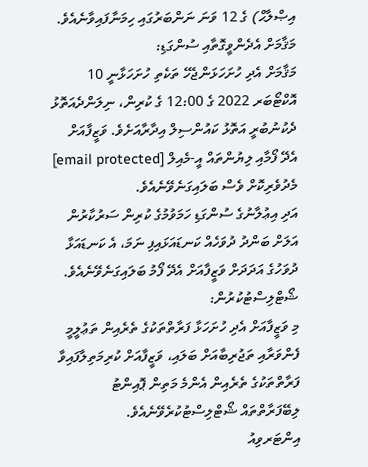އިޞްލާޙް) ގެ 12 ވަނަ ނަންބަރުގައި ހިމަނާފައިވާނެއެވެ.
މަޤާމަށް އެދެންވީގޮތާއި ސުންގަޑި:
މަޤާމަށް އެދި ހުށަހަޅަންޖެހޭ ތަކެތި ހުށަހަޅާނީ 10 އޮކްޓޯބަރ 2022 ގެ 12:00 ގެ ކުރިން، ނިލަންދެއަތޮޅު ދެކުނުބުރީ އަތޮޅު ކައުންސިލް އިދާރާއަށެވެ. ވަޒީފާއަށް އެދޭ ފޯމާއި ލިޔުންތައް އީ-މެއިލް [email protected] މެދުވެރިކޮށް ވެސް ބަލައިގަނެވޭނެއެވެ.
އަދި އިޢުލާނުގެ ސުންގަޑި ހަމަވުމުގެ ކުރިން ސަރުކާރުން އަލަށް ބަންދު ދުވަހެއް ކަނޑައަޅައިފި ނަމަ، އެ ކަނޑައަޅާ ދުވަހުގެ އަދަދަށް ވަޒީފާއަށް އެދޭ ފޯމު ބަލައިގަނެވޭނެއެވެ.
ޝޯޓްލިސްޓުކުރުން:
މި ވަޒީފާއަށް އެދި ހުށަހަޅާ ފަރާތްތަކުގެ ތެރެއިން ތަޢުލީމީ ފެންވަރާއި ތަޖުރިބާއަށް ބަލައި، ވަޒީފާއަށް ކުރިމަތިލާފައިވާ ފަރާތްތަކުގެ ތެރެއިން އެންމެ މަތިން ޕޮއިންޓު ލިބޭފަރާތްތައް ޝޯޓްލިސްޓުކުރެވޭނެއެވެ.
އިންޓަރވިއު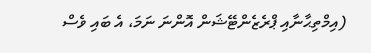(އިމްތިޙާނާއި ޕްރެޒެންޓޭޝަން އޮންނަ ނަމަ، އެ ބައި ވެސް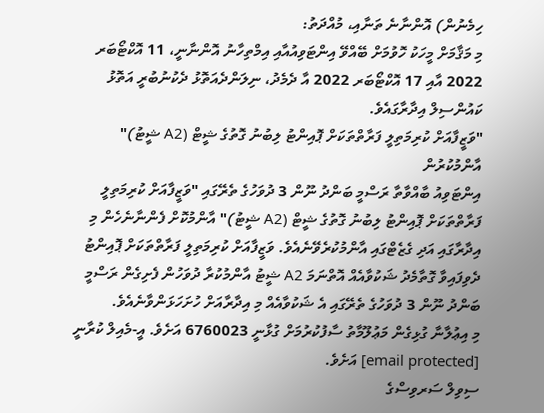ހިމެނުން) އޮންނާނެ ތަނާއި، މުއްދަތު:
މި މަޤާމަށް މީހަކު ހޮވުމަށް ބޭއްވޭ އިންޓަވިއުއާއި އިމްތިހާނު އޮންނާނީ، 11 އޮކްޓޯބަރ 2022 އާއި 17 އޮކްޓޯބަރ 2022 އާ ދެމެދު، ނިލަންދެއަތޮޅު ދެކުނުބުރީ އަތޮޅު ކައުންސިލް އިދާރާގައެވެ.
"ވަޒީފާއަށް ކުރިމަތިލީ ފަރާތްތަކަށް ޕޮއިންޓު ލިބުނު ގޮތުގެ ޝީޓް (A2 ޝީޓު)" އާންމުކުރުން
އިންޓަވިއު ބާއްވާތާ ރަސްމީ ބަންދު ނޫން 3 ދުވަހުގެ ތެރޭގައި "ވަޒީފާއަށް ކުރިމަތިލީ ފަރާތްތަކަށް ޕޮއިންޓު ލިބުނު ގޮތުގެ ޝީޓް (A2 ޝީޓު)" އާންމުކޮށް ފެންނާނެހެން މި އިދާރާގައި އަދި ގެޒެޓްގައި އާންމުކުރެވޭނެއެވެ. ވަޒީފާއަށް ކުރިމަތިލީ ފަރާތްތަކަށް ޕޮއިންޓު ދެވިފައިވާ ގޮތާމެދު ޝަކުވާއެއް އޮތްނަމަ A2 ޝީޓު އާންމުކުރާ ދުވަހުން ފެށިގެން ރަސްމީ ބަންދު ނޫން 3 ދުވަހުގެ ތެރޭގައި އެ ޝަކުވާއެއް މި އިދާރާއަށް ހުށަހަޅަންވާނެއެވެ.
މި އިޢުލާނާ ގުޅިގެން މަޢުލޫމާތު ސާފުކުރުމަށް ގުޅާނީ 6760023 އަށެވެ. އީ-މެއިލް ކުރާނީ [email protected] އަށެވެ.
ސިވިލް ސަރވިސްގެ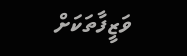ވަޒީފާތަކަށް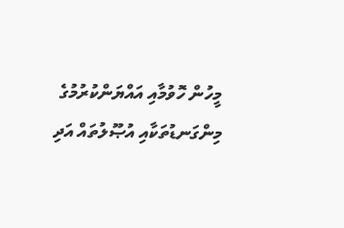މީހުން ހޮވުމާއި އައްޔަންކުރުމުގެ މިންގަނޑުތަކާއި އުޞޫލުތައް އަދި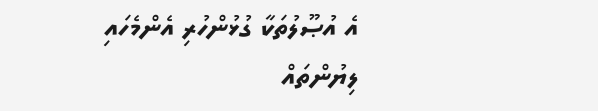އެ އުޞޫލުތަކާ ގުޅުންހުރި އެންމެހައި ލިޔުންތައް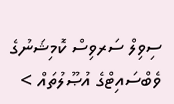ސިވިލް ސަރވިސް ކޮމިޝަނުގެ ވެބްސައިޓްގެ އުޞޫލުތައް >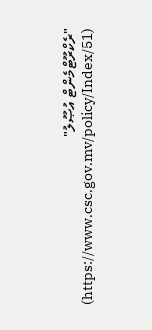"ރެކްރޫޓްމެންޓް އުޞޫލު"    (https://www.csc.gov.mv/policy/Index/51)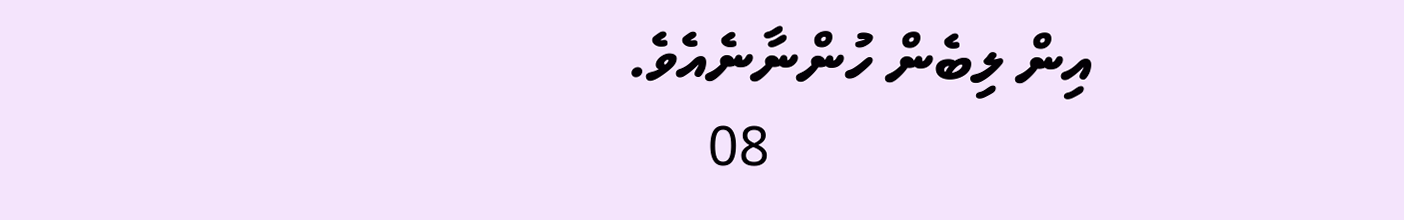އިން ލިބެން ހުންނާނެއެވެ.
                       08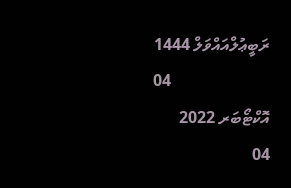ރަބީޢުލްއައްވަލް 1444
                        04 އޮކްޓޯބަރ 2022
04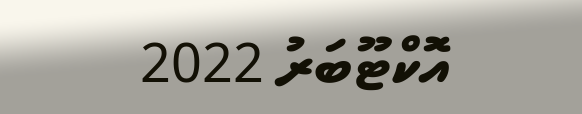އޮކްޓޫބަރު 2022